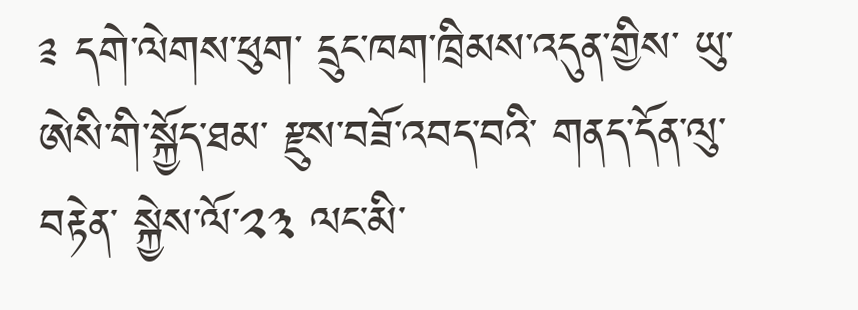༉ དགེ་ལེགས་ཕུག་ དྲུང་ཁག་ཁྲིམས་འདུན་གྱིས་ ཡུ་ཨེསི་གི་སྐྱོད་ཐམ་ རྫུས་བཟོ་འབད་བའི་ གནད་དོན་ལུ་བརྟེན་ སྐྱེས་ལོ་༢༣ ལང་མི་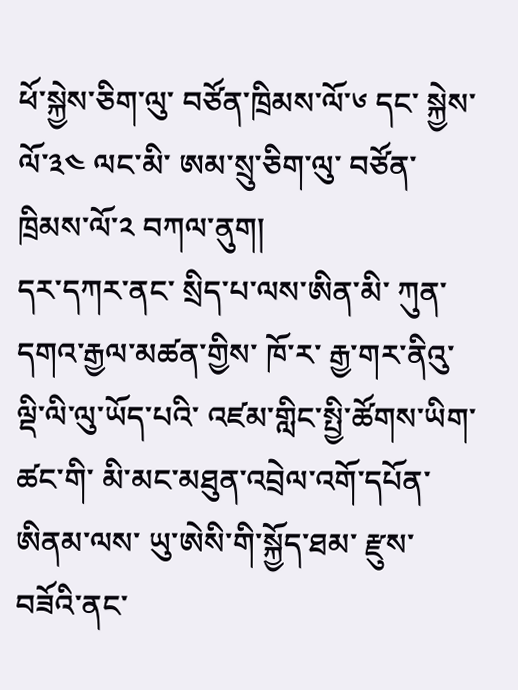ཕོ་སྐྱེས་ཅིག་ལུ་ བཙོན་ཁྲིམས་ལོ་༦ དང་ སྐྱེས་ལོ་༣༤ ལང་མི་ ཨམ་སྲུ་ཅིག་ལུ་ བཙོན་ཁྲིམས་ལོ་༢ བཀལ་ནུག།
དར་དཀར་ནང་ སྲིད་པ་ལས་ཨིན་མི་ ཀུན་དགའ་རྒྱལ་མཚན་གྱིས་ ཁོ་ར་ རྒྱ་གར་ནིའུ་ལྡི་ལི་ལུ་ཡོད་པའི་ འཛམ་གླིང་སྤྱི་ཚོགས་ཡིག་ཚང་གི་ མི་མང་མཐུན་འབྲེལ་འགོ་དཔོན་ཨིནམ་ལས་ ཡུ་ཨེསི་གི་སྐྱོད་ཐམ་ རྫུས་བཟོའི་ནང་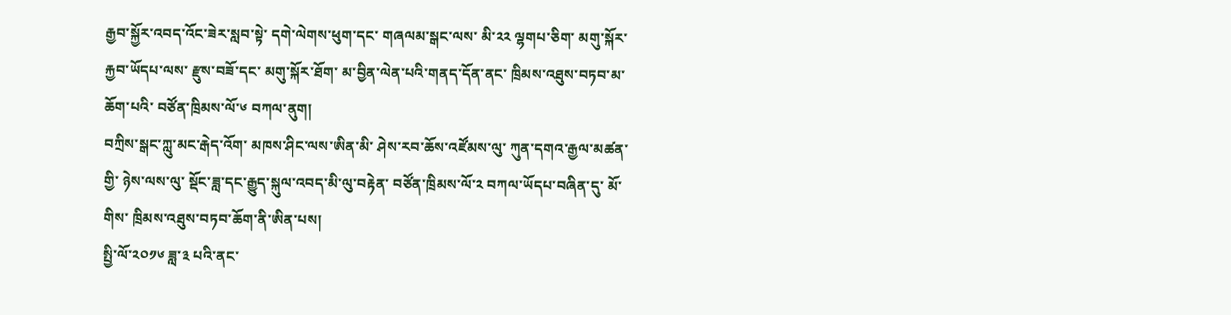རྒྱབ་སྐྱོར་འབད་འོང་ཟེར་སླབ་སྟེ་ དགེ་ལེགས་ཕུག་དང་ གཞལམ་སྒང་ལས་ མི་༢༢ ལྷགཔ་ཅིག་ མགུ་སྐོར་རྐྱབ་ཡོདཔ་ལས་ རྫུས་བཟོ་དང་ མགུ་སྐོར་ཐོག་ མ་བྱིན་ལེན་པའི་གནད་དོན་ནང་ ཁྲིམས་འཐུས་བཏབ་མ་ཆོག་པའི་ བཙོན་ཁྲིམས་ལོ་༦ བཀལ་ནུག།
བཀྲིས་སྒང་ཀླུ་མང་རྒེད་འོག་ མཁས་ཤིང་ལས་ཨིན་མི་ ཤེས་རབ་ཆོས་འཛོམས་ལུ་ ཀུན་དགའ་རྒྱལ་མཚན་གྱི་ ཉེས་ལས་ལུ་ སྡོང་ཟླ་དང་རྒྱུད་སྐུལ་འབད་མི་ལུ་བརྟེན་ བཙོན་ཁྲིམས་ལོ་༢ བཀལ་ཡོདཔ་བཞིན་དུ་ མོ་གིས་ ཁྲིམས་འཐུས་བཏབ་ཆོག་ནི་ཨིན་པས།
སྤྱི་ལོ་༢༠༡༦ ཟླ་༣ པའི་ནང་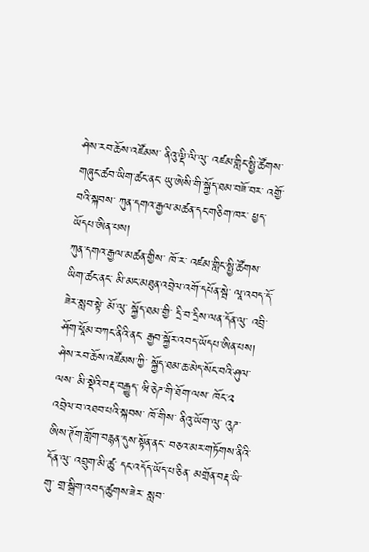ཤེས་རབ་ཆོས་འཛོམས་ ནིའུ་ལྡི་ལི་ལུ་ འཛམ་གླིང་སྤྱི་ཚོགས་གཞུང་ཚབ་ཡིག་ཚང་ནང་ ཡུ་ཨེསི་གི་སྐྱོད་ཐམ་བཟོ་བར་ འགྱོ་བའི་སྐབས་ ཀུན་དགའ་རྒྱལ་མཚན་དང་གཅིག་ཁར་ ཕྱད་ཡོདཔ་ཨིན་པས།
ཀུན་དགའ་རྒྱལ་མཚན་གྱིས་ ཁོ་ར་ འཛམ་གླིང་སྤྱི་ཚོགས་ཡིག་ཚང་ནང་ མི་མང་མཐུན་འབྲེལ་འགོ་དཔོན་སྦེ་ ལཱ་འབད་དོ་ཟེར་སླབ་སྟེ་ མོ་ལུ་ སྐྱོད་ཐམ་གྱི་ དྲི་བ་དྲིས་ལན་དོན་ལུ་ འབྲི་ཤོག་ཕཱོམ་བཀང་ནིའི་ནང་ རྒྱབ་སྐྱོར་འབད་ཡོདཔ་ཨིན་པས།
ཤེས་རབ་ཆོས་འཛོམས་ཀྱི་ སྐྱོད་ཐམ་ཆ་མེད་སོང་བའི་ཤུལ་ལས་ མི་སྡེའི་བརྡ་བརྒྱུད་ ཝི་ཅེཌ་གི་ཐོག་ལས་ ཁོང་༢ འབྲེལ་བ་འཐབ་པའི་སྐབས་ ཁོ་གིས་ ནིའུ་ཡོག་ལུ་ འུཌ་ཨིས་ཊོག་གློག་བརྙན་དུས་སྟོན་ནང་ བཅའ་མར་གཏོགས་ནིའི་དོན་ལུ་ འབྲུག་མི་ཚུ་ དང་འདོད་ཡོད་པ་ཅིན་ མགྲོན་བརྡ་ཡི་གུ་ གྲ་སྒྲིག་འབད་ཚུགས་ཟེར་ སླབ་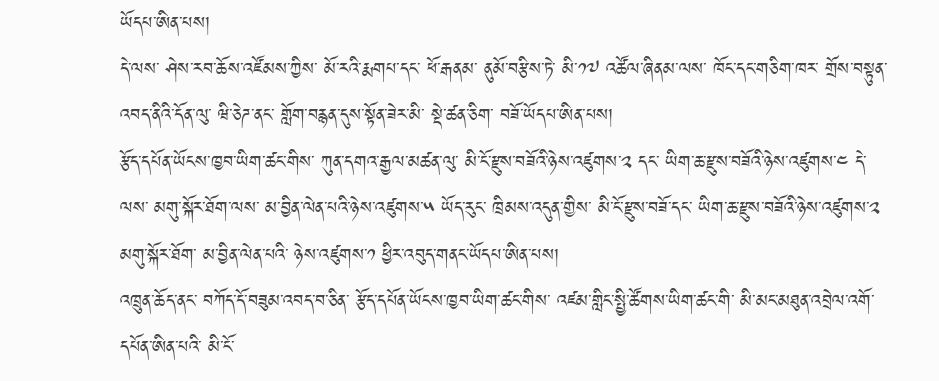ཡོདཔ་ཨིན་པས།
དེ་ལས་ ཤེས་རབ་ཆོས་འཛོམས་ཀྱིས་ མོ་རའི་རྨགཔ་དང་ ཕོ་རྒནམ་ ནུམོ་བརྩིས་ཏེ་ མི་༡༧ འཚོལ་ཞིནམ་ལས་ ཁོང་དང་གཅིག་ཁར་ གྲོས་བསྟུན་འབད་ནིའི་དོན་ལུ་ ཝི་ཅེཌ་ནང་ གློག་བརྙན་དུས་སྟོན་ཟེར་མི་ སྡེ་ཚན་ཅིག་ བཟོ་ཡོདཔ་ཨིན་པས།
རྩོད་དཔོན་ཡོངས་ཁྱབ་ཡིག་ཚང་གིས་ ཀུན་དགའ་རྒྱལ་མཚན་ལུ་ མི་ངོ་རྫུས་བཟོའི་ཉེས་འཛུགས་༢ དང་ ཡིག་ཆ་རྫུས་བཟོའི་ཉེས་འཛུགས་༤ དེ་ལས་ མགུ་སྐོར་ཐོག་ལས་ མ་བྱིན་ལེན་པའི་ཉེས་འཛུགས་༥ ཡོད་རུང་ ཁྲིམས་འདུན་གྱིས་ མི་ངོ་རྫུས་བཟོ་དང་ ཡིག་ཆ་རྫུས་བཟོའི་ཉེས་འཛུགས་༢ མགུ་སྐོར་ཐོག་ མ་བྱིན་ལེན་པའི་ ཉེས་འཛུགས་༡ ཕྱིར་འབུད་གནང་ཡོདཔ་ཨིན་པས།
འཁྲུན་ཆོད་ནང་ བཀོད་དོ་བཟུམ་འབད་བ་ཅིན་ རྩོད་དཔོན་ཡོངས་ཁྱབ་ཡིག་ཚང་གིས་ འཛམ་གླིང་སྤྱི་ཚོགས་ཡིག་ཚང་གི་ མི་མང་མཐུན་འབྲེལ་འགོ་དཔོན་ཨིན་པའི་ མི་ངོ་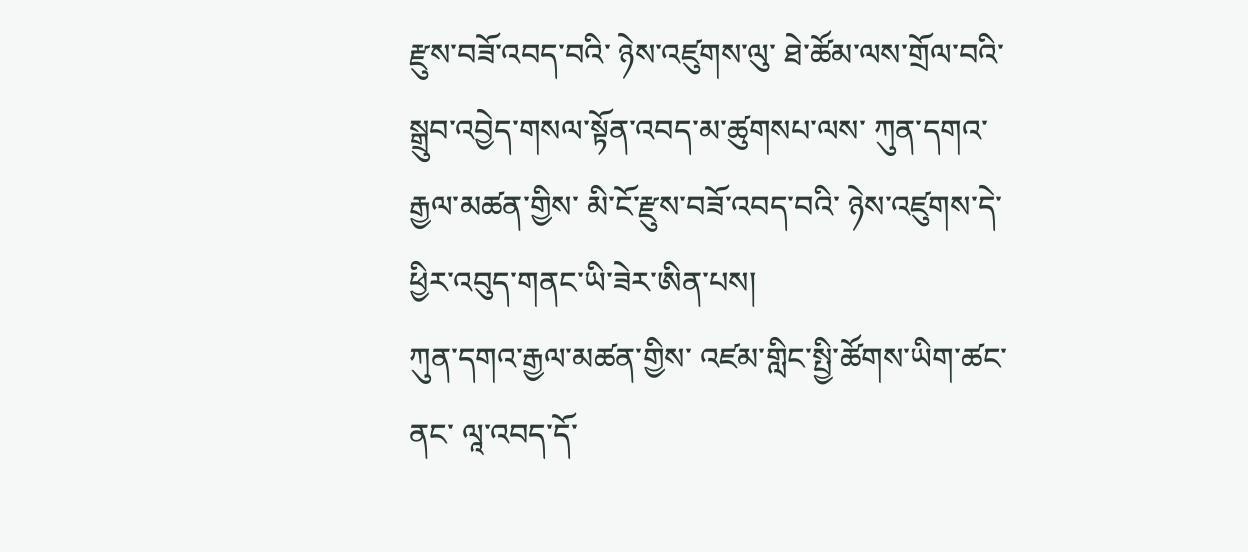རྫུས་བཟོ་འབད་བའི་ ཉེས་འཛུགས་ལུ་ ཐེ་ཚོམ་ལས་གྲོལ་བའི་ སྒྲུབ་འབྱེད་གསལ་སྟོན་འབད་མ་ཚུགསཔ་ལས་ ཀུན་དགའ་རྒྱལ་མཚན་གྱིས་ མི་ངོ་རྫུས་བཟོ་འབད་བའི་ ཉེས་འཛུགས་དེ་ ཕྱིར་འབུད་གནང་ཡི་ཟེར་ཨིན་པས།
ཀུན་དགའ་རྒྱལ་མཚན་གྱིས་ འཛམ་གླིང་སྤྱི་ཚོགས་ཡིག་ཚང་ནང་ ལཱ་འབད་དོ་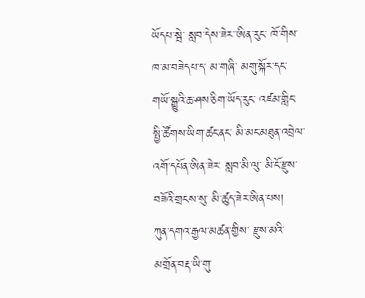ཡོདཔ་སྦེ་ སླབ་དེས་ཟེར་་ཨིན་རུང་ ཁོ་གིས་ ཁ་མ་བཟེདཔ་ད་ མ་གཞི་ མགུ་སྐོར་དང་ གཡོ་སྒྱུའི་ཆ་ཤས་ཅིག་ཡོད་རུང་ འཛམ་གླིང་སྤྱི་ཚོགས་ཡིག་ཚང་ནང་ མི་མང་མཐུན་འབྲེལ་འགོ་དཔོན་ཨིན་ཟེར་ སླབ་མི་ལུ་ མི་ངོ་རྫུས་བཟོའི་གྲངས་སུ་ མི་ཚུད་ཟེར་ཨིན་པས།
ཀུན་དགའ་རྒྱལ་མཚན་གྱིས་ རྫུས་མའི་མགྲོན་བརྡ་ཡི་གུ་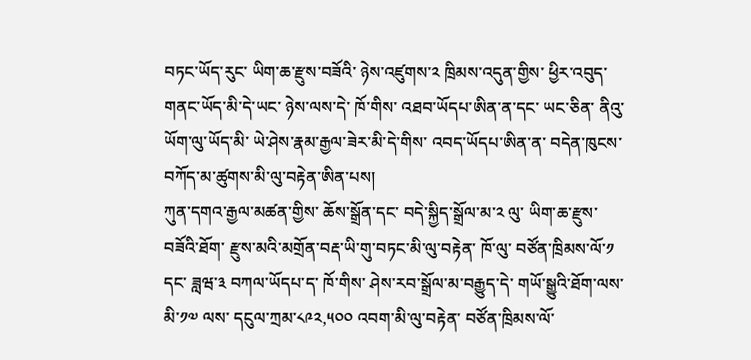བཏང་ཡོད་རུང་ ཡིག་ཆ་རྫུས་བཟོའི་ ཉེས་འཛུགས་༢ ཁྲིམས་འདུན་གྱིས་ ཕྱིར་འབུད་གནང་ཡོད་མི་དེ་ཡང་ ཉེས་ལས་དེ་ ཁོ་གིས་ འཐབ་ཡོདཔ་ཨིན་ན་དང་ ཡང་ཅིན་ ནིའུ་ཡོག་ལུ་ཡོད་མི་ ཡེ་ཤེས་རྣམ་རྒྱལ་ཟེར་མི་དེ་གིས་ འབད་ཡོདཔ་ཨིན་ན་ བདེན་ཁུངས་བཀོད་མ་ཚུགས་མི་ལུ་བརྟེན་ཨིན་པས།
ཀུན་དགའ་རྒྱལ་མཚན་གྱིས་ ཆོས་སྒྲོན་དང་ བདེ་སྐྱིད་སྒྲོལ་མ་༢ ལུ་ ཡིག་ཆ་རྫུས་བཟོའི་ཐོག་ རྫུས་མའི་མགྲོན་བརྡ་ཡི་གུ་བཏང་མི་ལུ་བརྟེན་ ཁོ་ལུ་ བཙོན་ཁྲིམས་ལོ་༡ དང་ ཟླཝ་༣ བཀལ་ཡོདཔ་ད་ ཁོ་གིས་ ཤེས་རབ་སྒྲོལ་མ་བརྒྱུད་དེ་ གཡོ་སྒྱུའི་ཐོག་ལས་ མི་༡༧ ལས་ དངུལ་ཀྲམ་༨༩༢,༥༠༠ འབག་མི་ལུ་བརྟེན་ བཙོན་ཁྲིམས་ལོ་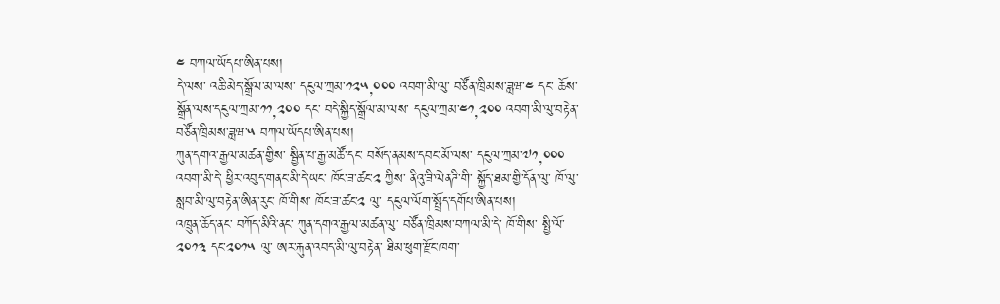༤ བཀལ་ཡོདཔ་ཨིན་པས།
དེ་ལས་ འཆི་མེད་སྒྲོལ་མ་ལས་ དངུལ་ཀྲམ་༡༢༥,༠༠༠ འབག་མི་ལུ་ བཙོན་ཁྲིམས་ཟླཝ་༤ དང་ ཆོས་སྒྲོན་ལས་དངུལ་ཀྲམ་༡༡,༢༠༠ དང་ བདེ་སྐྱིད་སྒྲོལ་མ་ལས་ དངུལ་ཀྲམ་༤༡,༢༠༠ འབག་མི་ལུ་བརྟེན་ བཙོན་ཁྲིམས་ཟླཝ་༥ བཀལ་ཡོདཔ་ཨིན་པས།
ཀུན་དགའ་རྒྱལ་མཚན་གྱིས་ སྦྱིན་པ་རྒྱ་མཚོ་དང་ བསོད་ནམས་དབང་མོ་ལས་ དངུལ་ཀྲམ་༧༡,༠༠༠ འབག་མི་དེ་ ཕྱིར་འབུད་གནང་མི་དེ་ཡང་ ཁོང་ཟ་ཚང་༢ ཀྱིས་ ནིའུ་ཟི་ལེནཌི་གི་ སྐྱོད་ཐམ་གྱི་དོན་ལུ་ ཁོ་ལུ་ སླབ་མི་ལུ་བརྟེན་ཨིན་རུང་ ཁོ་གིས་ ཁོང་ཟ་ཚང་༢ ལུ་ དངུལ་ལོག་སྤྲོད་དགོཔ་ཨིན་པས།
འཁྲུན་ཆོད་ནང་ བཀོད་མིའི་ནང་ ཀུན་དགའ་རྒྱལ་མཚན་ལུ་ བཙོན་ཁྲིམས་བཀལ་མི་དེ་ ཁོ་གིས་ སྤྱི་ལོ་༢༠༡༣ དང་༢༠༡༥ ལུ་ ཨར་རྐུན་འབད་མི་ལུ་བརྟེན་ ཐིམ་ཕུག་རྫོང་ཁག་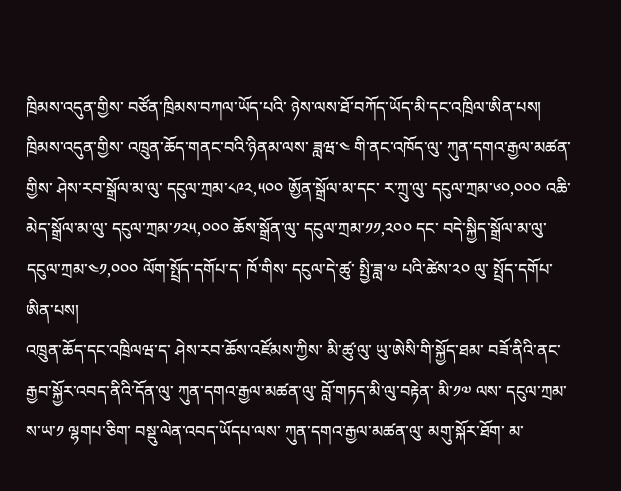ཁྲིམས་འདུན་གྱིས་ བཙོན་ཁྲིམས་བཀལ་ཡོད་པའི་ ཉེས་ལས་ཐོ་བཀོད་ཡོད་མི་དང་འཁྲིལ་ཨིན་པས།
ཁྲིམས་འདུན་གྱིས་ འཁྲུན་ཆོད་གནང་བའི་ཉིནམ་ལས་ ཟླཝ་༤ གི་ནང་འཁོད་ལུ་ ཀུན་དགའ་རྒྱལ་མཚན་གྱིས་ ཤེས་རབ་སྒྲོལ་མ་ལུ་ དངུལ་ཀྲམ་༨༩༢,༥༠༠ ཨྱོན་སྒྲོལ་མ་དང་ ར་ཀྲུ་ལུ་ དངུལ་ཀྲམ་༦༠,༠༠༠ འཆི་མེད་སྒྲོལ་མ་ལུ་ དངུལ་ཀྲམ་༡༢༥,༠༠༠ ཆོས་སྒྲོན་ལུ་ དངུལ་ཀྲམ་༡༡,༢༠༠ དང་ བདེ་སྐྱིད་སྒྲོལ་མ་ལུ་ དངུལ་ཀྲམ་༤༡,༠༠༠ ལོག་སྤྲོད་དགོཔ་ད་ ཁོ་གིས་ དངུལ་དེ་ཚུ་ སྤྱི་ཟླ་༧ པའི་ཚེས་༢༠ ལུ་ སྤྲོད་དགོཔ་ཨིན་པས།
འཁྲུན་ཆོད་དང་འཁྲིལཝ་ད་ ཤེས་རབ་ཆོས་འཛོམས་ཀྱིས་ མི་ཚུ་ལུ་ ཡུ་ཨེསི་གི་སྐྱོད་ཐམ་ བཟོ་ནིའི་ནང་ རྒྱབ་སྐྱོར་འབད་ནིའི་དོན་ལུ་ ཀུན་དགའ་རྒྱལ་མཚན་ལུ་ བློ་གཏད་མི་ལུ་བརྟེན་ མི་༡༧ ལས་ དངུལ་ཀྲམ་ས་ཡ་༡ ལྷགཔ་ཅིག་ བསྡུ་ལེན་འབད་ཡོདཔ་ལས་ ཀུན་དགའ་རྒྱལ་མཚན་ལུ་ མགུ་སྐོར་ཐོག་ མ་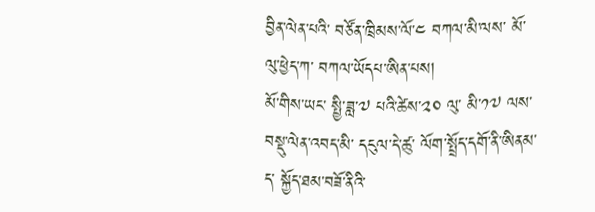བྱིན་ལེན་པའི་ བཙོན་ཁྲིམས་ལོ་༤ བཀལ་མི་ལས་ མོ་ལུ་ཕྱེད་ཀ་ བཀལ་ཡོདཔ་ཨིན་པས།
མོ་གིས་ཡང་ སྤྱི་ཟླ་༧ པའི་ཚེས་༢༠ ལུ་ མི་༡༧ ལས་ བསྡུ་ལེན་འབད་མི་ དངུལ་དེ་ཚུ་ ལོག་སྤྲོད་དགོ་ནི་ཨིནམ་ད་ སྐྱོད་ཐམ་བཟོ་ནིའི་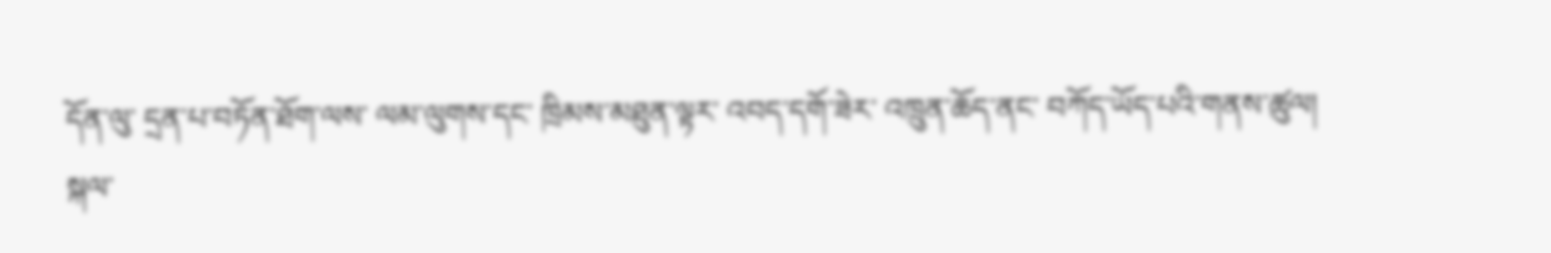དོན་ལུ་ དྲན་པ་བཏོན་ཐོག་ལས་ ལམ་ལུགས་དང་ ཁྲིམས་མཐུན་ལྟར་ འབད་དགོ་ཟེར་ འཁྲུན་ཆོད་ནང་ བཀོད་ཡོད་པའི་གནས་ཚུལ།
སྐལ་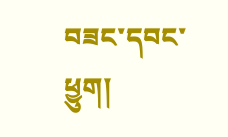བཟང་དབང་ཕྱུག།